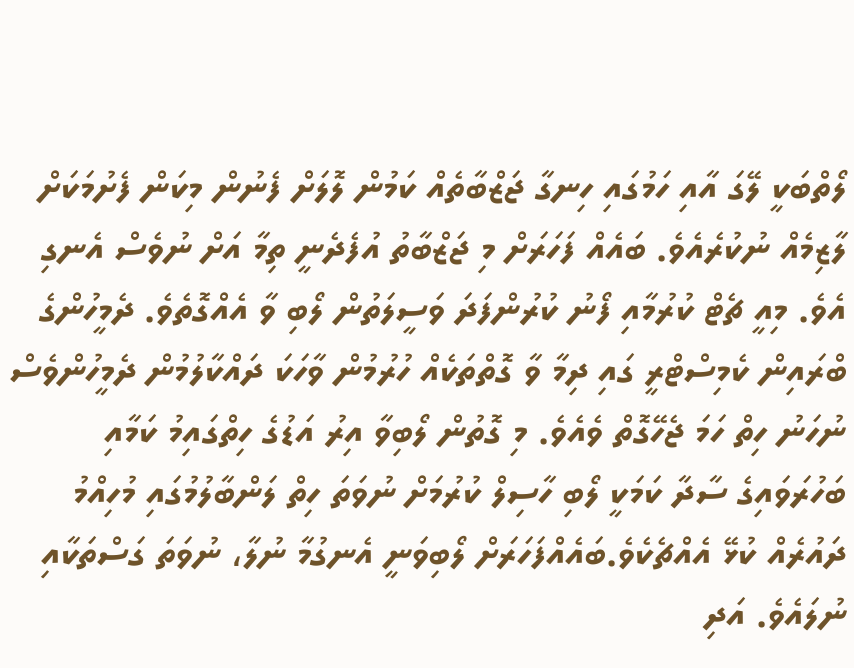ލޯތްބަކީ ލޭގަ އާއި ހަމުގައި ހިނގާ ޖަޒްބާތެއް ކަމުން ލޮލަށް ފެނުން މިކަން ފެށުމަކަށް ލާޒިމެއް ނުކުރެއެވެ. ބައެއް ފަހަރަށް މި ޖަޒްބާތު އުފެދެނީ ތިމާ އަށް ނުވެސް އެނގި އެވެ. މިއީ ޗެޓް ކުރުމާއި ފޯނު ކުރުންފަދަ ވަސީލަތުން ލޯބި ވާ އެއްގޮތެވެ. ދެމީހުންގެ ބްރައިން ކެމިސްޓްރީ ގައި ދިމާ ވާ ގޮތްތަކެއް ހުރުމުން ވާހަކަ ދައްކާލުމުން ދެމީހުންވެސް ނުހަނު ހިތް ހަމަ ޖެހޭގޮތް ވެއެވެ. މި ގޮތުން ލޯބިވާ އިރު އަޑުގެ ހިތްގައިމު ކަމާއި ބަހުރަވައިގެ ސާދާ ކަމަކީ ލޯބި ހާސިލް ކުރުމަށް ނުވަތަ ހިތް ލަންބާލުމުގައި މުހިއްމު ދައުރެއް ކުޅޭ އެއްޗެކެވެ.ބައެއްފަހަރަށް ލޯބިވަނީ އެނގުމާ ނުލާ، ނުވަތަ ގަސްތަކާއި ނުލައެވެ. އަދި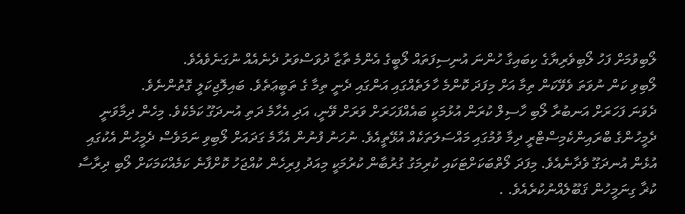ލޯބިވުމަށް ފަހު ލޯބިވެރިޔާގެ ކިބައިގާ ހުންނަ އުނިސިފަތައް ލޯބީގެ އެންމެ ތާޒާ ދުވަސްވަރު ދެނެއެއް ނުގަނެވެއެވެ.
ލޯބިވި ކަން ނުވަތަ ވެވޭކަން ތިމާ އަށް މިފަދަ ކޮންމެ ހާލަތެއްގައި އަންގައި ދެނީ ތިމާ ގެ ތަބީޢަތެވެ. ބައިލޮޖިކަލީ ގޮތުންނެވެ.
ދެވަނަ ފަހަރަށް އަނބުރާ ލޯބި ހާސިލް ކުރަން އުޅުމަކީ ބައެއްފަހަރަށް ވަރަށް ވޭނީ، އަދި އެހާމެ ދަތި އުނދަގޫ ކަމެކެވެ. މިހެން ދިމާވަނީ ދެމީހުންގެ ބްރައިންކެމިސްޓްރީ ދިމާ ވުމުގައި މައްސަލަތަކެއް އުޅޭތީއެވެ. ނުހަނު ފުނުން އެހާމެ ގަދައަށް ލޯބިވި ނަމަވެސް ދެމީހުން އެކުގައި އުޅެން އުނދަގޫ ވެދާނެއެވެ. މިފަދަ ލޯތްބަކަށްޓަކައި ކުރިމަގު ގުރުބާން ކުރުމަކީ މިއަދު ފިރިހެން ކުއްޖަހު ކޮށްފާނެ ކަމެއްކަމަކަށް ލޯބި ދިރާސާ ކުޜާ ގިނަމީހުން ޤަބޫލެއްނުކުރެއެވެ. .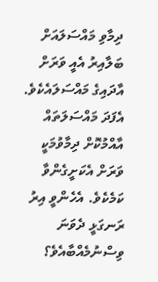ދިމާވި މައްސަލައަށް ބަލާއިރު އެއީ ވަރަށް އާދައިގެ މައްސަލައެކެވެ. އެފަދަ މައްސަލަތައް އާއްމުކޮށް ދިމާވުމަކީ ވަރަށް އެކަށީގެންވާ ކަމެކެވެ. އެހެންވީ އިރު ރަނގަޅީ ދެވަނަ ވިސްނުމެއްބާއެވެ؟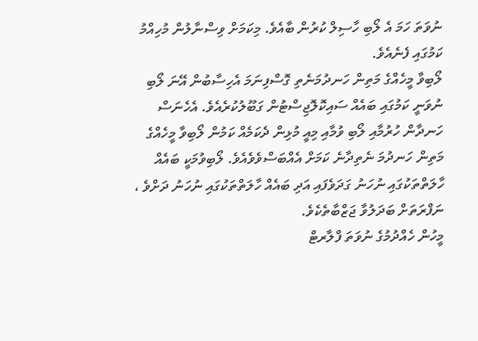ނުވަތަ ހަމަ އެ ލޯބި ހާސިލް ކުރުން ބާއެވެ. މިކަމަށް ވިސްނާލުން މުހިއްމު ކަމުގައި ފެނެއެވެ.
ލޯބިވާ މީހެއްގެ މަތިން ހަނދުމަނެތި ގޮސްފިނަމަ އެހިސާބުން އޭނަ ލޯބި ނުވަނީ ކަމުގައި ބައެއް ސައިކޮލޮޖިސްޓުން ގަބޫލުކުރެއެވެ. އެހެނަސް ހަނދާން ހުރުމާއި ލޯބި ވުމާއި މިއީ މުޅިން ދެކަމެއް ކަމުން ލޯބިވާ މީހެއްގެ މަތިން ހަނދުމަ ނެތިދާނެ ކަމަށް އެއްބަސްވެވެއެވެ. ލޯބިވުމަކީ ބައެއް ހާލަތްތަކުގައި ނުހަނު ގަދަވެފައި އަދި ބައެއް ހާލަތްތަކުގައި ނުހަނު ދަށްވެ ، ނަފްރަތަށް ބަދަލުވާ ޖަޒްބާތެކެވެ.
މީހުން ހެއްދުމުގެ ނުވަތަ ފްލާރޓް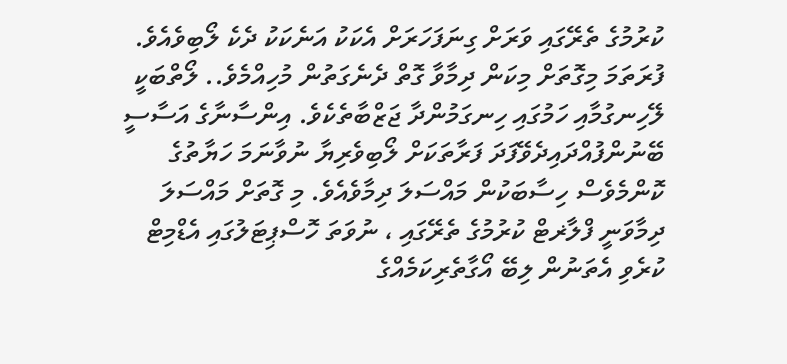ކުރުމުގެ ތެރޭގައި ވަރަށް ގިނަފަހަރަށް އެކަކު އަނެކަކު ދެކެ ލޯބިވެއެވެ. ފުރަތަމަ މިގޮތަށް މިކަން ދިމާވާ ގޮތް ދެނެގަތުން މުހިއްމެވެ.. ލޯތްބަކީ ލޭހިނގުމާއި ހަމުގައި ހިނގަމުންދާ ޖަޒްބާތެކެވެ. އިންސާނާގެ އަސާސީ ބޭނުންފުއްދައިދެވޭފަދަ ފަރާތަކަށް ލޯބިވެރިޔާ ނުވާނަމަ ހަޔާތުގެ ކޮންމެވެސް ހިސާބަކުން މައްސަލަ ދިމާވެއެވެ. މި ގޮތަށް މައްސަލަ ދިމާވަނީ ފްލާޜޓް ކުރުމުގެ ތެރޭގައި ، ނުވަތަ ހޮސްޕިޓަލުގައި އެޑްމިޓް ކުރެވި އެތަނުން ލިބޭ އޯގާތެރިކަމެއްގެ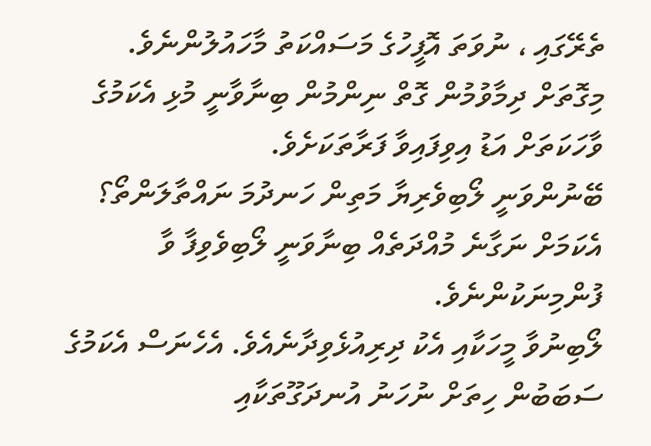ތެރޭގައި ، ނުވަތަ އޮފީހުގެ މަސައްކަތު މާހައުލުންނެވެ. މިގޮތަށް ދިމާވުމުން ގޮތް ނިންމުން ބިނާވާނީ މުޅި އެކަމުގެ ވާހަކަތަށް އަޑު އިވިފައިވާ ފަރާތަކަށެވެ.
ބޭނުންވަނީ ލޯބިވެރިޔާ މަތިން ހަނދުމަ ނައްތާލަންތޯ؟ އެކަމަށް ނަގާނެ މުއްދަތެއް ބިނާވަނީ ލޯބިވެވިފާ ވާ ފުންމިނަކުންނެވެ.
ލޯބިނުވާ މީހަކާއި އެކު ދިރިއުޅެވިދާނެއެވެ. އެހެނަސް އެކަމުގެ ސަބަބުން ހިތަށް ނުހަނު އުނދަގޫތަކާއި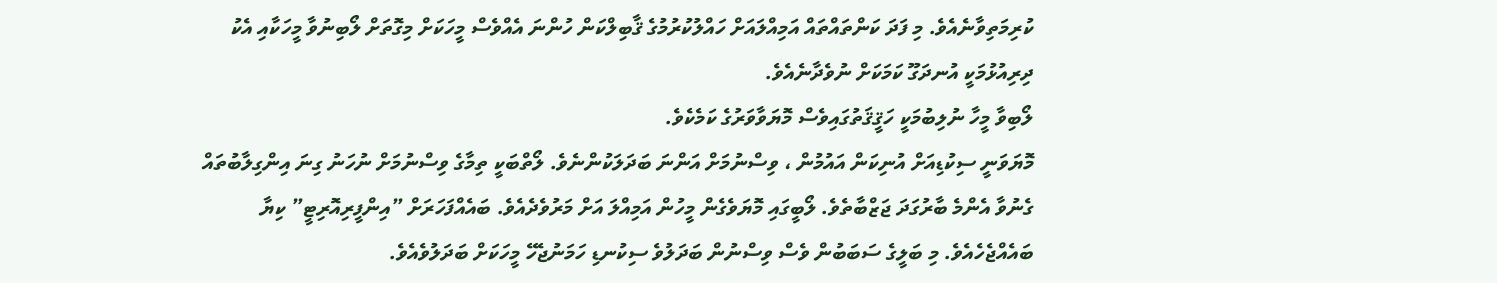ކުރިމަތިވާނެއެވެ. މި ފަދަ ކަންތައްތައް އަމިއްލައަށް ހައްލުކުރުމުގެ ޤާބިލްކަން ހުންނަ އެއްވެސް މީހަކަށް މިގޮތަށް ލޯބިނުވާ މީހަކާއި އެކު ދިރިއުޅުމަކީ އުނދަގޫ ކަމަކަށް ނުވެދާނެއެވެ.
ލޯބިވާ މީހާ ނުލިބުމަކީ ހަޤީޤަތުގައިވެސް މޮޔަވާވަރުގެ ކަމެކެވެ.
މޮޔަވަނީ ސިކުޑިއަށް އުނިކަން އައުމުން ، ވިސްނުމަށް އަންނަ ބަދަލަކުންނެވެ. ލޯތްބަކީ ތިމާގެ ވިސްނުމަށް ނުހަނު ގިނަ އިންގިލާބުތައް ގެނުވާ އެންމެ ބާރުގަދަ ޖަޒްބާތެވެ. ލޯބީގައި މޮޔަވެގެން މީހުން އަމިއްލަ އަށް މަރުވެދެއެވެ. ބައެއްފަހަރަށް ”އިންފީރިއޮރިޓީ” ކިޔާ ބައެއްޖެހެއެވެ. މި ބަލީގެ ސަބަބުން ވެސް ވިސްނުން ބަދަލުވެ ސިކުނޑި ހަމަނުޖެހޭ މީހަކަށް ބަދަލުވެއެވެ.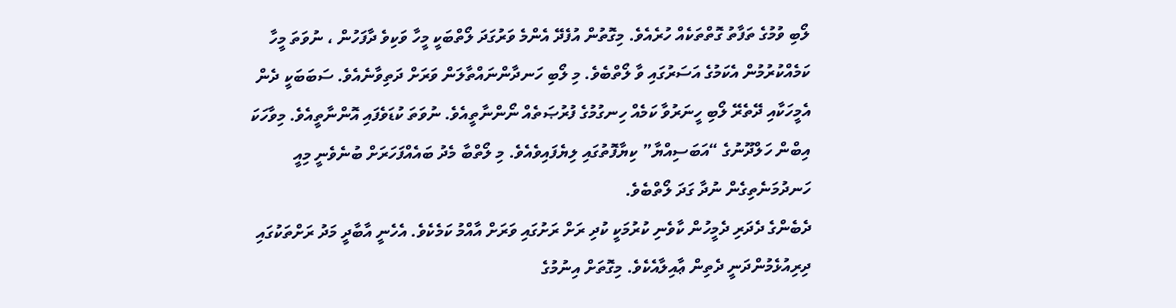ލޯބި ވުމުގެ ތަފާތު ގޮތްތަކެއް ހުރެއެވެ. މިގޮތުން އުފެދޭ އެންމެ ވަރުގަދަ ލޯތްބަކީ މީހާ ވަކިވެ ދާފަހުން ، ނުވަތަ މީހާ ކަމެއްކުރުމުން އެކަމުގެ އަސަރުގައި ވާ ލޯތްބެވެ. މި ލޯބި ހަނދާންނައްތާލަން ވަރަށް ދަތިވާނެއެވެ. ސަބަބަކީ ދެން އެމީހަކާއި ދޭތެރޭ ލޯބި ހީނަރުވާ ކަމެއް ހިނގުމުގެ ފުރުޞަތެއް ނޯންނާތީއެވެ. ނުވަތަ ކުޑަވެފައި އޮންނާތީއެވެ. މިވާހަކަ އިބްން ހަލްދޫނުގެ “އަބަސިއްޔާ” ކިޔާފޮތުގައި ލިޔެފައިވެއެވެ. މި ލޯތްބާ މެދު ބައެއްފަހަރަށް ބުނެވެނީ މިއީ ހަނދުމަނެތިގެން ނުދާ ގަދަ ލޯތްބެވެ.
ދެބެންގެ ދެދަރި ދެމީހުން ކާވެނި ކުރުމަކީ ކުދި ރަށް ރަށުގައި ވަރަށް އާއްމު ކަމެކެވެ. އެހެނީ އާބާދީ މަދު ރަށްތަކުގައި ދިރިއުޅެމުންދަނީ ދެތިން ޢާއިލާއެކެވެ. މިގޮތަށް އިނުމުގެ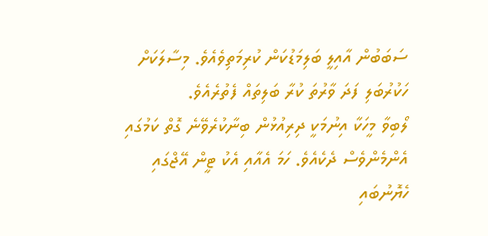ސަބަބުން އާއިލީ ބަލިމަޑުކަން ކުރިމަތިވެއެވެ. މިސާލަކަށް ހަކުރުބަލި ފަދަ ވާރުތަ ކުރާ ބަލިތައް ފެތުރެއެވެ.
ލޯބިވާ މީހަކާ އިނުމަކީ ދިރިއުޅުން ބިނާކުރެވޭނެ ގޮތް ކަމުގައި އެންމެންވެސް ދެކެއެވެ. ހަމަ އެއާއި އެކު ޓީން އޭޖްގައި ހެޔޮނުބައި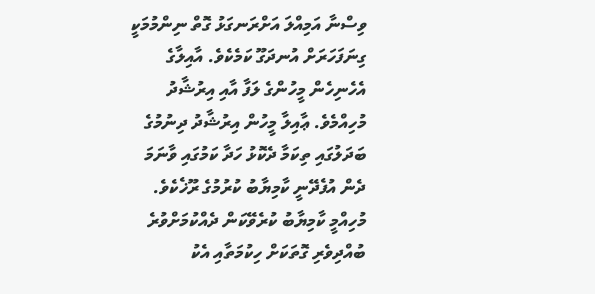ވިސްނާ އަމިއްލަ އަށްރަނގަޅު ގޮތް ނިންމުމަކީ ގިނަފަހަރަށް އުނދަގޫ ކަމެކެވެ. އާއިލާގެ އެހެނިހެން މީހުންގެ ލަފާ އާއި އިރުޝާދު މުހިއްމެވެ. ޢާއިލާ މީހުން އިރުޝާދު ދިނުމުގެ ބަދަލުގައި ތިކަމާ ދެކޮޅު ހަދާ ކަމުގައި ވާނަމަ ދެން އުފެދޭނީ ކާމިޔާބު ކުރުމުގެ ރޫޚެކެވެ. މުހިއްމީ ކާމިޔާބު ކުރެވޭކަން ދެއްކުމަށްވުރެ ބުއްދިވެރި ގޮތަކަށް ހިކުމަތާއި އެކު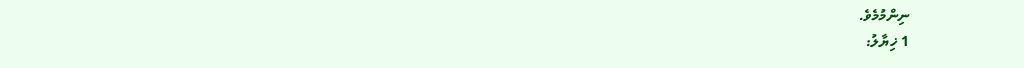ނިންމުމެވެ.
1 ޚިޔާލު: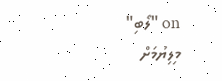on "ލޯބި"
މިލިޔުމަށް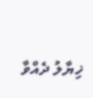ޚިޔާލު ދެއްވާ